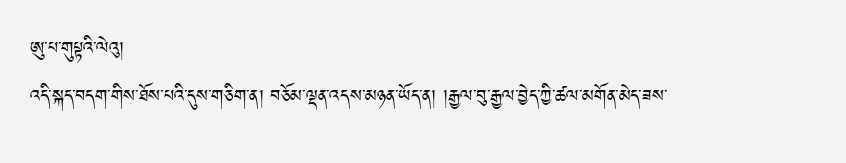ཨུ་པ་གུཔྟའི་ལེའུ།
འདི་སྐད་བདག་གིས་ཐོས་པའི་དུས་གཅིག་ན། བཅོམ་ལྡན་འདས་མཉན་ཡོད་ན། །རྒྱལ་བུ་རྒྱལ་བྱེད་ཀྱི་ཚལ་མགོན་མེད་ཟས་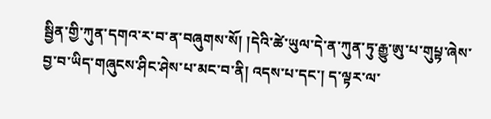སྦྱིན་གྱི་ཀུན་དགའ་ར་བ་ན་བཞུགས་སོ། །དེའི་ཚེ་ཡུལ་དེ་ན་ཀུན་ཏུ་རྒྱུ་ཨུ་པ་གུཔྟ་ཞེས་བྱ་བ་ཡིད་གཞུངས་ཤིང་ཤེས་པ་མང་བ་ནི། འདས་པ་དང་། ད་ལྟར་ལ་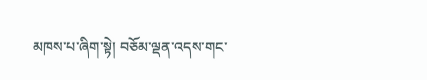མཁས་པ་ཞིག་སྟེ། བཅོམ་ལྡན་འདས་གང་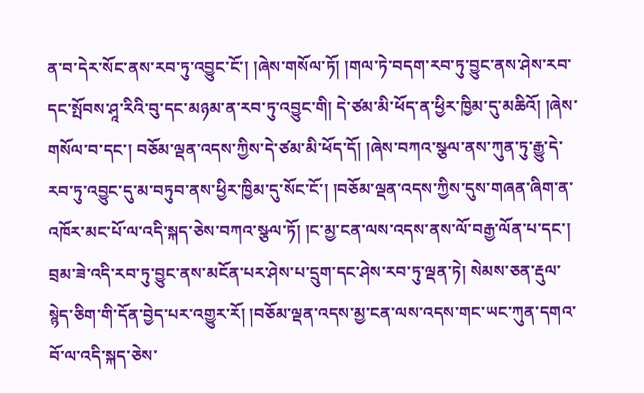ན་བ་དེར་སོང་ནས་རབ་ཏུ་འབྱུང་ངོ་། །ཞེས་གསོལ་ཏོ། །གལ་ཏེ་བདག་རབ་ཏུ་བྱུང་ནས་ཤེས་རབ་དང་སྤོབས་ཤཱ་རིའི་བུ་དང་མཉམ་ན་རབ་ཏུ་འབྱུང་གི། དེ་ཙམ་མི་ཕོད་ན་ཕྱིར་ཁྱིམ་དུ་མཆིའོ། །ཞེས་གསོལ་བ་དང་། བཅོམ་ལྡན་འདས་ཀྱིས་དེ་ཙམ་མི་ཕོད་དོ། །ཞེས་བཀའ་སྩལ་ནས་ཀུན་ཏུ་རྒྱུ་དེ་རབ་ཏུ་འབྱུང་དུ་མ་བཏུབ་ནས་ཕྱིར་ཁྱིམ་དུ་སོང་ངོ་། །བཅོམ་ལྡན་འདས་ཀྱིས་དུས་གཞན་ཞིག་ན་འཁོར་མང་པོ་ལ་འདི་སྐད་ཅེས་བཀའ་སྩལ་ཏོ། །ང་མྱ་ངན་ལས་འདས་ནས་ལོ་བརྒྱ་ལོན་པ་དང་། བྲམ་ཟེ་འདི་རབ་ཏུ་བྱུང་ནས་མངོན་པར་ཤེས་པ་དྲུག་དང་ཤེས་རབ་ཏུ་ལྡན་ཏེ། སེམས་ཅན་རྡུལ་སྙེད་ཅིག་གི་དོན་བྱེད་པར་འགྱུར་རོ། །བཅོམ་ལྡན་འདས་མྱ་ངན་ལས་འདས་གང་ཡང་ཀུན་དགའ་བོ་ལ་འདི་སྐད་ཅེས་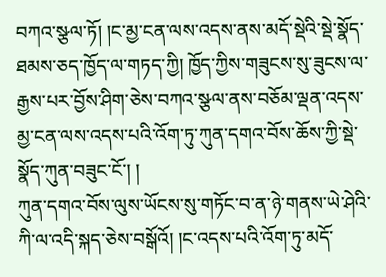བཀའ་སྩལ་ཏོ། །ང་མྱ་ངན་ལས་འདས་ནས་མདོ་སྡེའི་སྡེ་སྣོད་ཐམས་ཅད་ཁྱོད་ལ་གཏད་ཀྱི། ཁྱོད་ཀྱིས་གཟུངས་སུ་ཟུངས་ལ་རྒྱས་པར་བྱོས་ཤིག་ཅེས་བཀའ་སྩལ་ནས་བཅོམ་ལྡན་འདས་མྱ་ངན་ལས་འདས་པའི་འོག་ཏུ་ཀུན་དགའ་བོས་ཆོས་ཀྱི་སྡེ་སྣོད་ཀུན་བཟུང་ངོ་། །
ཀུན་དགའ་བོས་ལུས་ཡོངས་སུ་གཏོང་བ་ན་ཉེ་གནས་ཡེ་ཤེའི་ཀི་ལ་འདི་སྐད་ཅེས་བསྒོའོ། །ང་འདས་པའི་འོག་ཏུ་མདོ་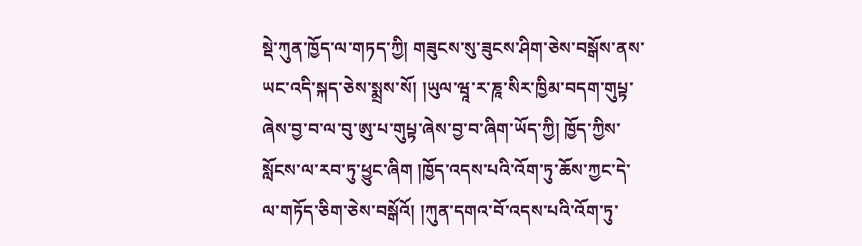སྡེ་ཀུན་ཁྱོད་ལ་གཏད་ཀྱི། གཟུངས་སུ་ཟུངས་ཤིག་ཅེས་བསྒོས་ནས་ཡང་འདི་སྐད་ཅེས་སྨྲས་སོ། །ཡུལ་ཝཱ་ར་ཎཱ་སིར་ཁྱིམ་བདག་གུཔྟ་ཞེས་བྱ་བ་ལ་བུ་ཨུ་པ་གུཔྟ་ཞེས་བྱ་བ་ཞིག་ཡོད་ཀྱི། ཁྱོད་ཀྱིས་སློངས་ལ་རབ་ཏུ་ཕྱུང་ཞིག །ཁྱོད་འདས་པའི་འོག་ཏུ་ཆོས་ཀྱང་དེ་ལ་གཏོད་ཅིག་ཅེས་བསྒོའོ། །ཀུན་དགའ་བོ་འདས་པའི་འོག་ཏུ་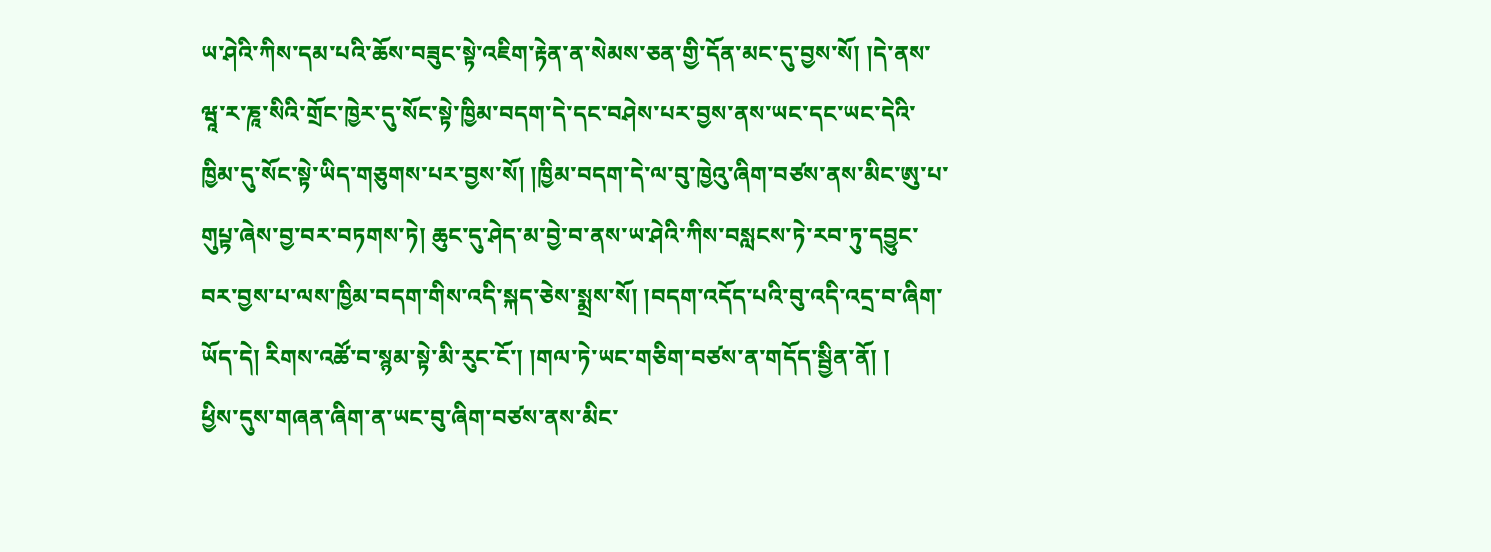ཡ་ཤེའི་ཀིས་དམ་པའི་ཆོས་བཟུང་སྟེ་འཇིག་རྟེན་ན་སེམས་ཅན་གྱི་དོན་མང་དུ་བྱས་སོ། །དེ་ནས་ཝཱ་ར་ཎཱ་སིའི་གྲོང་ཁྱེར་དུ་སོང་སྟེ་ཁྱིམ་བདག་དེ་དང་བཤེས་པར་བྱས་ནས་ཡང་དང་ཡང་དེའི་ཁྱིམ་དུ་སོང་སྟེ་ཡིད་གཅུགས་པར་བྱས་སོ། །ཁྱིམ་བདག་དེ་ལ་བུ་ཁྱེའུ་ཞིག་བཙས་ནས་མིང་ཨུ་པ་གུཔྟ་ཞེས་བྱ་བར་བཏགས་ཏེ། ཆུང་དུ་ཤེད་མ་བྱེ་བ་ནས་ཡ་ཤེའི་ཀིས་བསླངས་ཏེ་རབ་ཏུ་དབྱུང་བར་བྱས་པ་ལས་ཁྱིམ་བདག་གིས་འདི་སྐད་ཅེས་སྨྲས་སོ། །བདག་འདོད་པའི་བུ་འདི་འདྲ་བ་ཞིག་ཡོད་དེ། རིགས་འཚོ་བ་སྙམ་སྟེ་མི་རུང་ངོ་། །གལ་ཏེ་ཡང་གཅིག་བཙས་ན་གདོད་སྦྱིན་ནོ། །
ཕྱིས་དུས་གཞན་ཞིག་ན་ཡང་བུ་ཞིག་བཙས་ནས་མིང་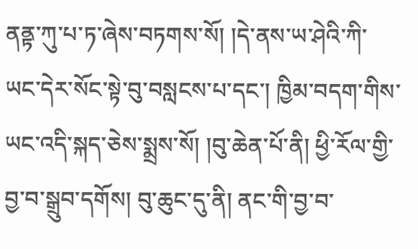ནནྟ་ཀུ་པ་ཏ་ཞེས་བཏགས་སོ། །དེ་ནས་ཡ་ཤེའི་ཀི་ཡང་དེར་སོང་སྟེ་བུ་བསླངས་པ་དང་། ཁྱིམ་བདག་གིས་ཡང་འདི་སྐད་ཅེས་སྨྲས་སོ། །བུ་ཆེན་པོ་ནི། ཕྱི་རོལ་གྱི་བྱ་བ་སྒྲུབ་དགོས། བུ་ཆུང་དུ་ནི། ནང་གི་བྱ་བ་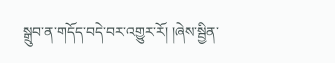སྒྲུབ་ན་གདོད་བདེ་བར་འགྱུར་རོ། །ཞེས་སྦྱིན་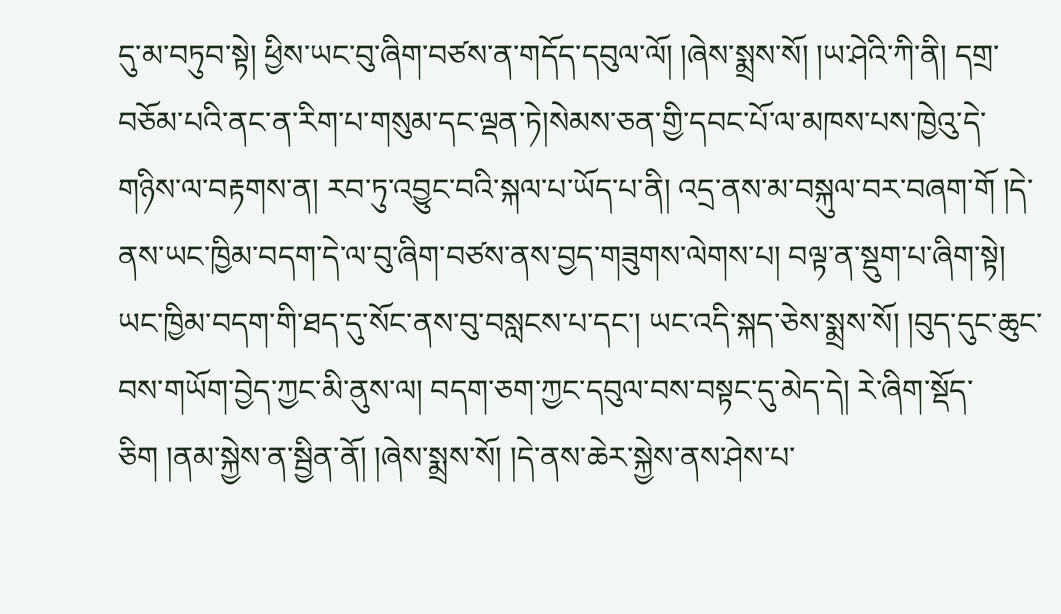དུ་མ་བཏུབ་སྟེ། ཕྱིས་ཡང་བུ་ཞིག་བཙས་ན་གདོད་དབུལ་ལོ། །ཞེས་སྨྲས་སོ། །ཡ་ཤེའི་ཀི་ནི། དགྲ་བཅོམ་པའི་ནང་ན་རིག་པ་གསུམ་དང་ལྡན་ཏེ།སེམས་ཅན་གྱི་དབང་པོ་ལ་མཁས་པས་ཁྱེའུ་དེ་གཉིས་ལ་བརྟགས་ན། རབ་ཏུ་འབྱུང་བའི་སྐལ་པ་ཡོད་པ་ནི། འདྲ་ནས་མ་བསྐུལ་བར་བཞག་གོ །དེ་ནས་ཡང་ཁྱིམ་བདག་དེ་ལ་བུ་ཞིག་བཙས་ནས་བྱད་གཟུགས་ལེགས་པ། བལྟ་ན་སྡུག་པ་ཞིག་སྟེ། ཡང་ཁྱིམ་བདག་གི་ཐད་དུ་སོང་ནས་བུ་བསླངས་པ་དང་། ཡང་འདི་སྐད་ཅེས་སྨྲས་སོ། །བུད་དུང་ཆུང་བས་གཡོག་བྱེད་ཀྱང་མི་ནུས་ལ། བདག་ཅག་ཀྱང་དབུལ་བས་བསྟང་དུ་མེད་དེ། རེ་ཞིག་སྡོད་ཅིག །ནམ་སྐྱེས་ན་སྦྱིན་ནོ། །ཞེས་སྨྲས་སོ། །དེ་ནས་ཆེར་སྐྱེས་ནས་ཤེས་པ་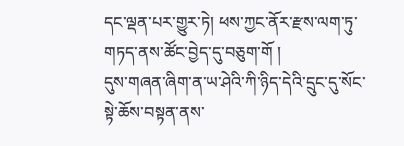དང་ལྡན་པར་གྱུར་ཏེ། ཕས་ཀྱང་ནོར་རྫས་ལག་ཏུ་གཏད་ནས་ཚོང་བྱེད་དུ་བཅུག་གོ །
དུས་གཞན་ཞིག་ན་ཡ་ཤེའི་ཀི་ཉིད་དེའི་དྲུང་དུ་སོང་སྟེ་ཆོས་བསྟན་ནས་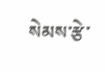སེམས་རྩེ་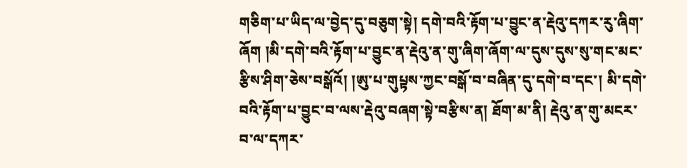གཅིག་པ་ཡིད་ལ་བྱེད་དུ་བཅུག་སྟེ། དགེ་བའི་རྟོག་པ་བྱུང་ན་རྡེའུ་དཀར་རུ་ཞིག་ཞོག །མི་དགེ་བའི་རྟོག་པ་བྱུང་ན་རྡེའུ་ན་གུ་ཞིག་ཞོག་ལ་དུས་དུས་སུ་གང་མང་རྩིས་ཤིག་ཅེས་བསྒོའོ། །ཨུ་པ་གུཔྟས་ཀྱང་བསྒོ་བ་བཞིན་དུ་དགེ་བ་དང་། མི་དགེ་བའི་རྟོག་པ་བྱུང་བ་ལས་རྡེའུ་བཞག་སྟེ་བརྩིས་ན། ཐོག་མ་ནི། རྡེའུ་ན་གུ་མངར་བ་ལ་དཀར་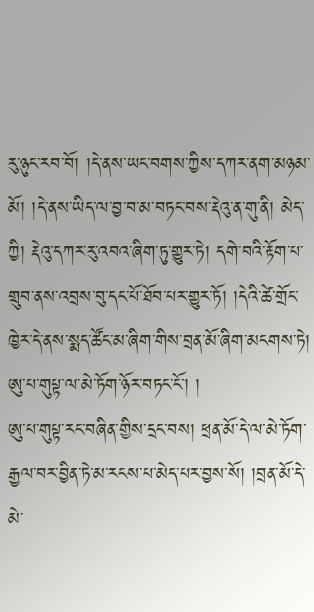རུ་ཉུང་རབ་བོ། །དེ་ནས་ཡང་བགས་ཀྱིས་དཀར་ནག་མཉམ་མོ། །དེ་ནས་ཡིད་ལ་བྱ་བ་མ་བཏང་བས་རྡེའུ་ན་གུ་ནི། མེད་ཀྱི། རྡེའུ་དཀར་རུ་འབའ་ཞིག་ཏུ་གྱུར་ཏེ། དགེ་བའི་རྟོག་པ་གྲུབ་ནས་འབྲས་བུ་དང་པོ་ཐོབ་པར་གྱུར་ཏོ། །དེའི་ཚེ་གྲོང་ཁྱེར་དེ་ནས་སྨད་ཚོང་མ་ཞིག་གིས་བྲན་མོ་ཞིག་མངགས་ཏེ། ཨུ་པ་གུཔྟ་ལ་མེ་ཏོག་ཉོར་བཏང་ངོ་། །
ཨུ་པ་གུཔྟ་རང་བཞིན་གྱིས་དྲང་བས། ཕྲན་མོ་དེ་ལ་མེ་ཏོག་རྒྱལ་བར་བྱིན་ཏེ་མ་རངས་པ་མེད་པར་བྱས་སོ། །བྲན་མོ་དེ་མེ་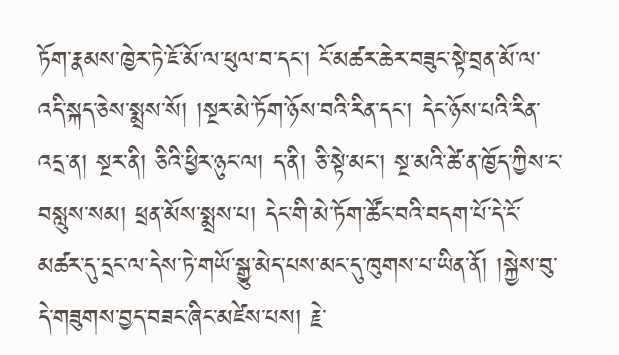ཏོག་རྣམས་ཁྱེར་ཏེ་ཇོ་མོ་ལ་ཕུལ་བ་དང་། ངོ་མཚར་ཆེར་བཟུང་སྟེ་བྲན་མོ་ལ་འདི་སྐད་ཅེས་སྨྲས་སོ། །སྔར་མེ་ཏོག་ཉོས་བའི་རིན་དང་། དེང་ཉོས་པའི་རིན་འདྲ་ན། སྔར་ནི། ཅིའི་ཕྱིར་ཉུང་ལ། ད་ནི། ཅི་སྟེ་མང་། སྔ་མའི་ཚེ་ན་ཁྱོད་ཀྱིས་ང་བསླུས་སམ། ཕྲན་མོས་སྨྲས་པ། དེང་གི་མེ་ཏོག་ཚོང་བའི་བདག་པོ་དེ་ངོ་མཚར་དུ་དྲང་ལ་དེས་ཏེ་གཡོ་སྒྱུ་མེད་པས་མང་དུ་ཁུགས་པ་ཡིན་ནོ། །སྐྱེས་བུ་དེ་གཟུགས་བྱད་བཟང་ཞིང་མཛེས་པས། རྗེ་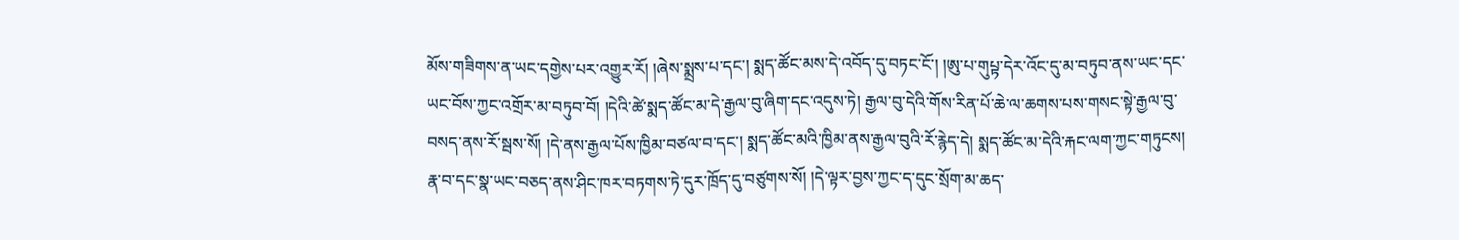མོས་གཟིགས་ན་ཡང་དགྱེས་པར་འགྱུར་རོ། །ཞེས་སྨྲས་པ་དང་། སྨད་ཚོང་མས་དེ་འབོད་དུ་བཏང་ངོ་། །ཨུ་པ་གུཔྟ་དེར་འོང་དུ་མ་བཏུབ་ནས་ཡང་དང་ཡང་བོས་ཀྱང་འགྲོར་མ་བཏུབ་བོ། །དེའི་ཚེ་སྨད་ཚོང་མ་དེ་རྒྱལ་བུ་ཞིག་དང་འདུས་ཏེ། རྒྱལ་བུ་དེའི་གོས་རིན་པོ་ཆེ་ལ་ཆགས་པས་གསང་སྟེ་རྒྱལ་བུ་བསད་ནས་རོ་སྦས་སོ། །དེ་ནས་རྒྱལ་པོས་ཁྱིམ་བཙལ་བ་དང་། སྨད་ཚོང་མའི་ཁྱིམ་ནས་རྒྱལ་བུའི་རོ་རྙེད་དེ། སྨད་ཚོང་མ་དེའི་རྐང་ལག་ཀྱང་གཏུངས། རྣ་བ་དང་སྣ་ཡང་བཅད་ནས་ཤིང་ཁར་བཏགས་ཏེ་དུར་ཁྲོད་དུ་བཙུགས་སོ། །དེ་ལྟར་བྱས་ཀྱང་ད་དུང་སྲོག་མ་ཆད་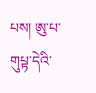པས། ཨུ་པ་གུཔྟ་དེའི་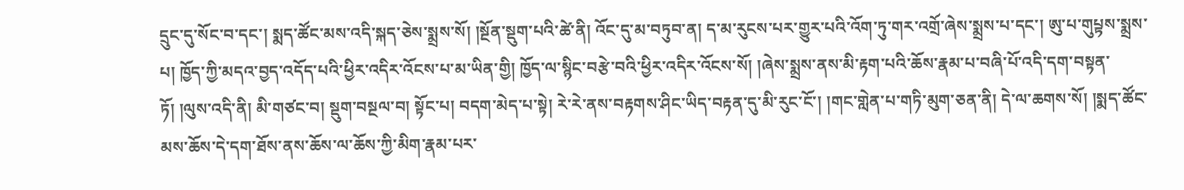དྲུང་དུ་སོང་བ་དང་། སྨད་ཚོང་མས་འདི་སྐད་ཅེས་སྨྲས་སོ། །སྔོན་སྡུག་པའི་ཚེ་ནི། འོང་དུ་མ་བཏུབ་ན། ད་མ་རུངས་པར་གྱུར་པའི་འོག་ཏུ་གར་འགྲོ་ཞེས་སྨྲས་པ་དང་། ཨུ་པ་གུཔྟས་སྨྲས་པ། ཁྱོད་ཀྱི་མདའ་བྱད་འདོད་པའི་ཕྱིར་འདིར་འོངས་པ་མ་ཡིན་གྱི། ཁྱོད་ལ་སྙིང་བརྩེ་བའི་ཕྱིར་འདིར་འོངས་སོ། །ཞེས་སྨྲས་ནས་མི་རྟག་པའི་ཆོས་རྣམ་པ་བཞི་པོ་འདི་དག་བསྟན་ཏོ། །ལུས་འདི་ནི། མི་གཙང་བ། སྡུག་བསྔལ་བ། སྟོང་པ། བདག་མེད་པ་སྟེ། རེ་རེ་ནས་བརྟགས་ཤིང་ཡིད་བརྟན་དུ་མི་རུང་ངོ་། །གང་གླེན་པ་གཏི་མུག་ཅན་ནི། དེ་ལ་ཆགས་སོ། །སྨད་ཚོང་མས་ཆོས་དེ་དག་ཐོས་ནས་ཆོས་ལ་ཆོས་ཀྱི་མིག་རྣམ་པར་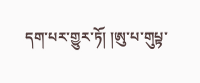དག་པར་གྱུར་ཏོ། །ཨུ་པ་གུཔྟ་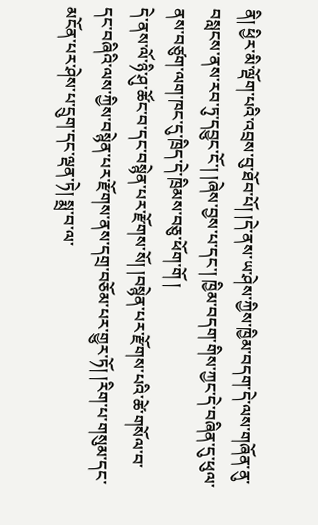ནི། ཕྱིར་མི་ལྡོག་པའི་འབྲས་བུ་ཐོབ་པོ། །དེ་ནས་ཡ་ཤེས་ཀྱིས་ཁྱིམ་བདག་དེ་ལས་གཞོན་ནུ་བསླངས་ནས་རབ་ཏུ་དབྱུང་ངོ་། །ཞེས་བྱས་པ་དང་། ཁྱིམ་བདག་གིས་ཀྱང་དེ་བཞིན་དུ་ཕུལ་ནས་བཙུག་ལག་ཁང་དུ་ཁྲིད་དེ་ཁྲིམས་བཅུ་ཕོག་གོ །
དེ་ནས་ལོ་ཉི་ཤུ་ཚོང་བ་དང་བསྙེན་པར་རྫོགས་སོ། །བསྙེན་པར་རྫོགས་པའི་ཚེ་གསོལ་བ་དང་བཞིའི་ལས་ཀྱིས་བསྙེན་པར་རྫོགས་ནས་དགྲ་བཅོམ་པར་གྱུར་ཏོ། །རིག་པ་གསུམ་དང་མངོན་པར་ཤེས་པ་དྲུག་དང་ལྡན་ཏེ། སྨྲ་བ་ལ་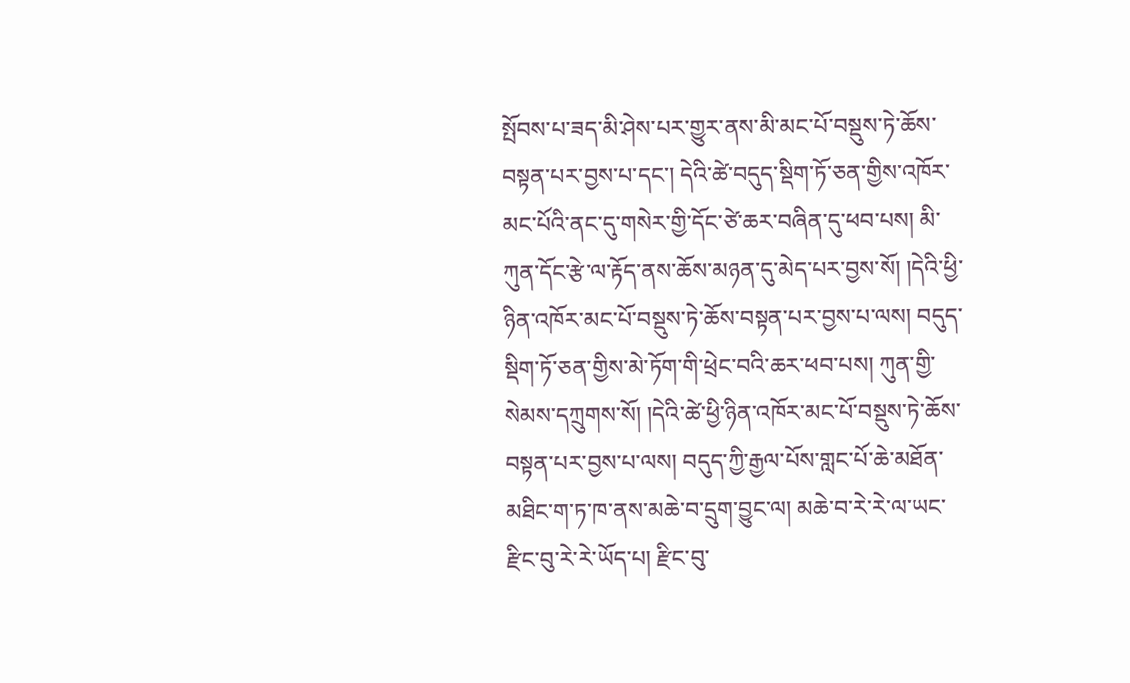སྤོབས་པ་ཟད་མི་ཤེས་པར་གྱུར་ནས་མི་མང་པོ་བསྡུས་ཏེ་ཆོས་བསྟན་པར་བྱས་པ་དང་། དེའི་ཚེ་བདུད་སྡིག་ཏོ་ཅན་གྱིས་འཁོར་མང་པོའི་ནང་དུ་གསེར་གྱི་དོང་ཙེ་ཆར་བཞིན་དུ་ཕབ་པས། མི་ཀུན་དོང་རྩེ་ལ་རྟོད་ནས་ཆོས་མཉན་དུ་མེད་པར་བྱས་སོ། །དེའི་ཕྱི་ཉིན་འཁོར་མང་པོ་བསྡུས་ཏེ་ཆོས་བསྟན་པར་བྱས་པ་ལས། བདུད་སྡིག་ཏོ་ཅན་གྱིས་མེ་ཏོག་གི་ཕྲེང་བའི་ཆར་ཕབ་པས། ཀུན་གྱི་སེམས་དཀྲུགས་སོ། །དེའི་ཚེ་ཕྱི་ཉིན་འཁོར་མང་པོ་བསྡུས་ཏེ་ཆོས་བསྟན་པར་བྱས་པ་ལས། བདུད་ཀྱི་རྒྱལ་པོས་གླང་པོ་ཆེ་མཐོན་མཐིང་ག་ཏ་ཁ་ནས་མཆེ་བ་དྲུག་བྱུང་ལ། མཆེ་བ་རེ་རེ་ལ་ཡང་རྫིང་བུ་རེ་རེ་ཡོད་པ། རྫིང་བུ་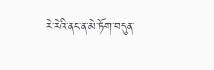རེ་རེའི་ནང་ན་མེ་ཏོག་བདུན་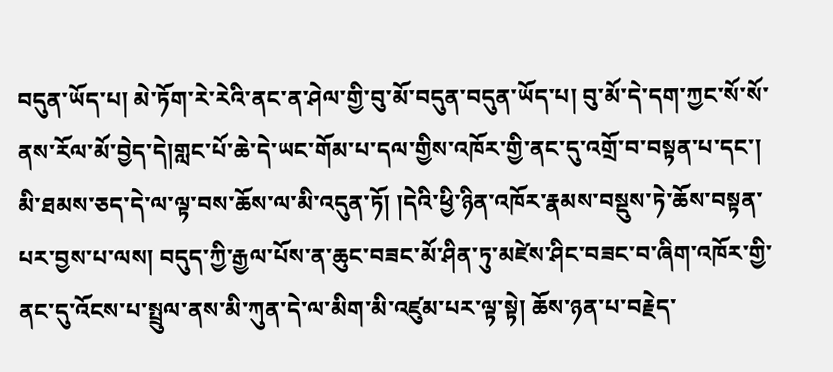བདུན་ཡོད་པ། མེ་ཏོག་རེ་རེའི་ནང་ན་ཤེལ་གྱི་བུ་མོ་བདུན་བདུན་ཡོད་པ། བུ་མོ་དེ་དག་ཀྱང་སོ་སོ་ནས་རོལ་མོ་བྱེད་དེ།གླང་པོ་ཆེ་དེ་ཡང་གོམ་པ་དལ་གྱིས་འཁོར་གྱི་ནང་དུ་འགྲོ་བ་བསྟན་པ་དང་། མི་ཐམས་ཅད་དེ་ལ་ལྟ་བས་ཆོས་ལ་མི་འདུན་ཏོ། །དེའི་ཕྱི་ཉིན་འཁོར་རྣམས་བསྡུས་ཏེ་ཆོས་བསྟན་པར་བྱས་པ་ལས། བདུད་ཀྱི་རྒྱལ་པོས་ན་ཆུང་བཟང་མོ་ཤིན་ཏུ་མཛེས་ཤིང་བཟང་བ་ཞིག་འཁོར་གྱི་ནང་དུ་འོངས་པ་སྤྲུལ་ནས་མི་ཀུན་དེ་ལ་མིག་མི་འཛུམ་པར་ལྟ་སྟེ། ཆོས་ཉན་པ་བརྗེད་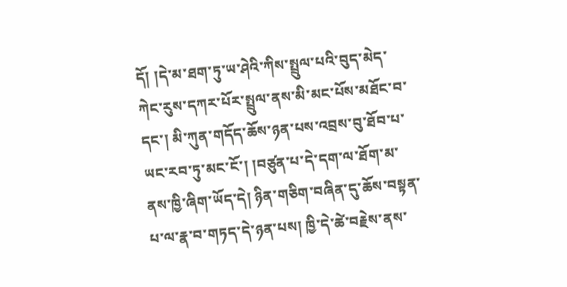དོ། །དེ་མ་ཐག་ཏུ་ཡ་ཤེའི་ཀིས་སྤྲུལ་པའི་བུད་མེད་ཀེང་རུས་དཀར་པོར་སྤྲུལ་ནས་མི་མང་པོས་མཐོང་བ་དང་། མི་ཀུན་གདོད་ཆོས་ཉན་པས་འབྲས་བུ་ཐོབ་པ་ཡང་རབ་ཏུ་མང་ངོ་། །བཙུན་པ་དེ་དག་ལ་ཐོག་མ་ནས་ཁྱི་ཞིག་ཡོད་དེ། ཉིན་གཅིག་བཞིན་དུ་ཆོས་བསྟན་པ་ལ་རྣ་བ་གཏད་དེ་ཉན་པས། ཁྱི་དེ་ཚེ་བརྗེས་ནས་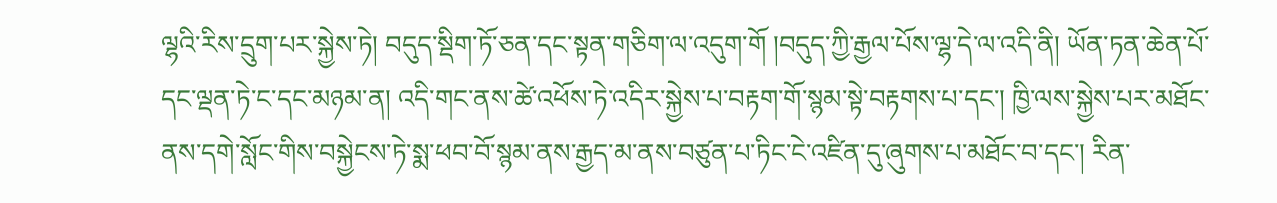ལྷའི་རིས་དྲུག་པར་སྐྱེས་ཏེ། བདུད་སྡིག་ཏོ་ཅན་དང་སྟན་གཅིག་ལ་འདུག་གོ །བདུད་ཀྱི་རྒྱལ་པོས་ལྷ་དེ་ལ་འདི་ནི། ཡོན་ཏན་ཆེན་པོ་དང་ལྡན་ཏེ་ང་དང་མཉམ་ན། འདི་གང་ནས་ཚེ་འཕོས་ཏེ་འདིར་སྐྱེས་པ་བརྟག་གོ་སྙམ་སྟེ་བརྟགས་པ་དང་། ཁྱི་ལས་སྐྱེས་པར་མཐོང་ནས་དགེ་སློང་གིས་བསྐྱེངས་ཏེ་སྨ་ཕབ་བོ་སྙམ་ནས་རྒྱད་མ་ནས་བཙུན་པ་ཏིང་ངེ་འཛིན་དུ་ཞུགས་པ་མཐོང་བ་དང་། རིན་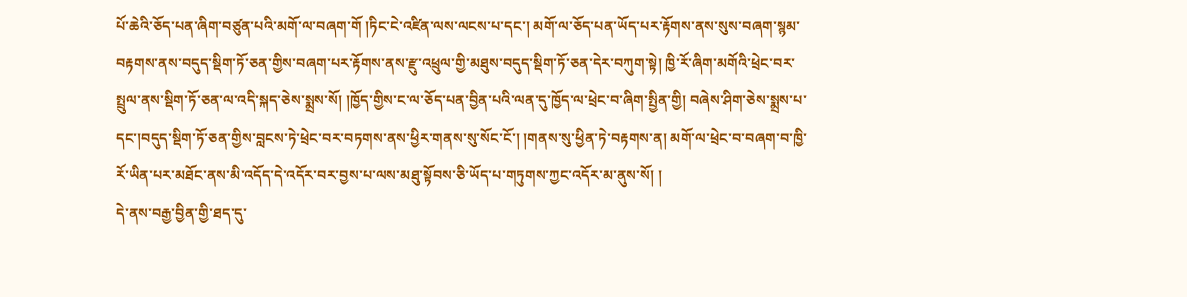པོ་ཆེའི་ཅོད་པན་ཞིག་བཙུན་པའི་མགོ་ལ་བཞག་གོ །ཏིང་ངེ་འཛིན་ལས་ལངས་པ་དང་། མགོ་ལ་ཅོད་པན་ཡོད་པར་རྟོགས་ནས་སུས་བཞག་སྙམ་བརྟགས་ནས་བདུད་སྡིག་ཏོ་ཅན་གྱིས་བཞག་པར་རྟོགས་ནས་རྫུ་འཕྲུལ་གྱི་མཐུས་བདུད་སྡིག་ཏོ་ཅན་དེར་བཀུག་སྟེ། ཁྱི་རོ་ཞིག་མགོའི་ཕྲེང་བར་སྤྲུལ་ནས་སྡིག་ཏོ་ཅན་ལ་འདི་སྐད་ཅེས་སྨྲས་སོ། །ཁྱོད་གྱིས་ང་ལ་ཅོད་པན་བྱིན་པའི་ལན་དུ་ཁྱོད་ལ་ཕྲེང་བ་ཞིག་སྤྱིན་གྱི། བཞེས་ཤིག་ཅེས་སྨྲས་པ་དང་།བདུད་སྡིག་ཏོ་ཅན་གྱིས་བླངས་ཏེ་ཕྲེང་བར་བཏགས་ནས་ཕྱིར་གནས་སུ་སོང་ངོ་། །གནས་སུ་ཕྱིན་ཏེ་བརྟགས་ན། མགོ་ལ་ཕྲེང་བ་བཞག་བ་ཁྱི་རོ་ཡིན་པར་མཐོང་ནས་མི་འདོད་དེ་འདོར་བར་བྱས་པ་ལས་མཐུ་སྟོབས་ཅི་ཡོད་པ་གཏུགས་ཀྱང་འདོར་མ་ནུས་སོ། །
དེ་ནས་བརྒྱ་བྱིན་གྱི་ཐད་དུ་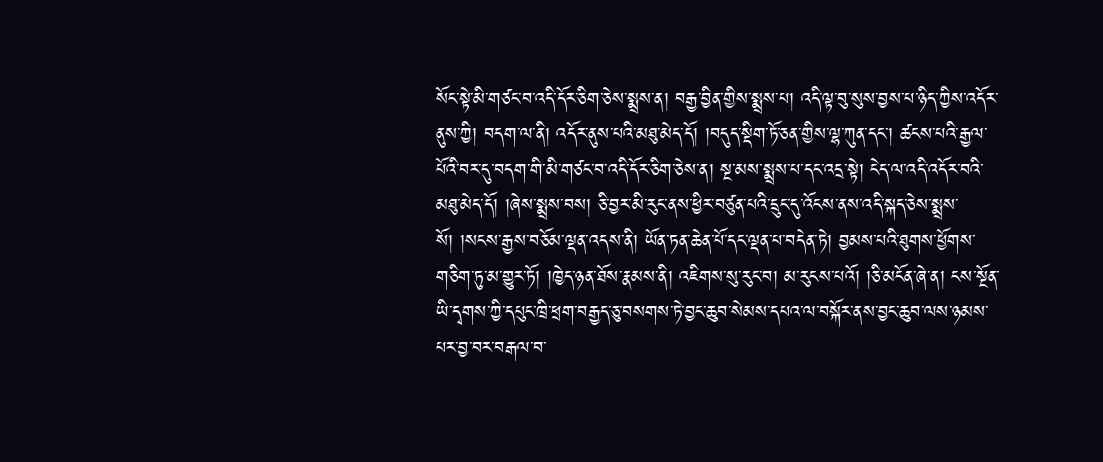སོང་སྟེ་མི་གཙང་བ་འདི་དོར་ཅིག་ཅེས་སྨྲས་ན། བརྒྱ་བྱིན་གྱིས་སྨྲས་པ། འདི་ལྟ་བུ་སུས་བྱས་པ་ཉིད་ཀྱིས་འདོར་ནུས་ཀྱི། བདག་ལ་ནི། འདོར་ནུས་པའི་མཐུ་མེད་དོ། །བདུད་སྡིག་ཏོ་ཅན་གྱིས་ལྷ་ཀུན་དང་། ཚངས་པའི་རྒྱལ་པོའི་བར་དུ་བདག་གི་མི་གཙང་བ་འདི་དོར་ཅིག་ཅེས་ན། སྔ་མས་སྨྲས་པ་དང་འདྲ་སྟེ། ངེད་ལ་འདི་འདོར་བའི་མཐུ་མེད་དོ། །ཞེས་སྨྲས་བས། ཅི་བྱར་མི་རུང་ནས་ཕྱིར་བཙུན་པའི་དྲུང་དུ་འོངས་ནས་འདི་སྐད་ཅེས་སྨྲས་སོ། །སངས་རྒྱས་བཅོམ་ལྡན་འདས་ནི། ཡོན་ཏན་ཆེན་པོ་དང་ལྡན་པ་བདེན་ཏེ། བྱམས་པའི་ཐུགས་ཕྱོགས་གཅིག་ཏུ་མ་གྱུར་ཏོ། །ཁྱེད་ཉན་ཐོས་རྣམས་ནི། འཇིགས་སུ་རུང་བ། མ་རུངས་པའོ། །ཅི་མངོན་ཞེ་ན། ངས་སྔོན་ཡི་དྭགས་ཀྱི་དཔུང་ཁྲི་ཕྲག་བརྒྱད་ཅུ་བསགས་ཏེ་བྱང་ཆུབ་སེམས་དཔའ་ལ་བསྐོར་ནས་བྱང་ཆུབ་ལས་ཉམས་པར་བྱ་བར་བརྒལ་བ་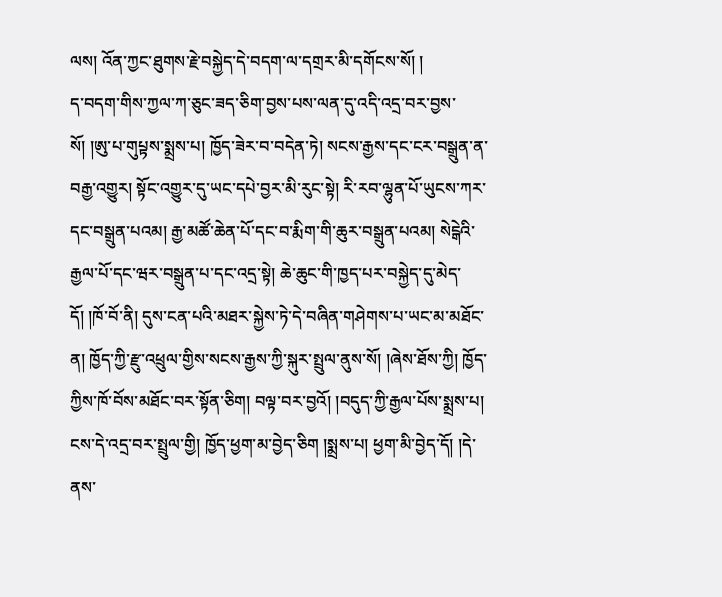ལས། འོན་ཀྱང་ཐུགས་རྗེ་བསྐྱེད་དེ་བདག་ལ་དགྲར་མི་དགོངས་སོ། །
ད་བདག་གིས་ཀྱལ་ཀ་ཅུང་ཟད་ཅིག་བྱས་པས་ལན་དུ་འདི་འདྲ་བར་བྱས་སོ། །ཨུ་པ་གུཔྟས་སྨྲས་པ། ཁྱོད་ཟེར་བ་བདེན་ཏེ། སངས་རྒྱས་དང་ངར་བསྒྲུན་ན་བརྒྱ་འགྱུར། སྟོང་འགྱུར་དུ་ཡང་དཔེ་བྱར་མི་རུང་སྟེ། རི་རབ་ལྷུན་པོ་ཡུངས་ཀར་དང་བསྒྲུན་པའམ། རྒྱ་མཚོ་ཆེན་པོ་དང་བ་རྨིག་གི་ཆུར་བསྒྲུན་པའམ། སེངྒེའི་རྒྱལ་པོ་དང་ཝར་བསྒྲུན་པ་དང་འདྲ་སྟེ། ཆེ་ཆུང་གི་ཁྱད་པར་བསྐྱེད་དུ་མེད་དོ། །ཁོ་བོ་ནི། དུས་ངན་པའི་མཐར་སྐྱེས་ཏེ་དེ་བཞིན་གཤེགས་པ་ཡང་མ་མཐོང་ན། ཁྱོད་ཀྱི་རྫུ་འཕྲུལ་གྱིས་སངས་རྒྱས་ཀྱི་སྐུར་སྤྲུལ་ནུས་སོ། །ཞེས་ཐོས་ཀྱི། ཁྱོད་ཀྱིས་ཁོ་བོས་མཐོང་བར་སྟོན་ཅིག། བལྟ་བར་བྱའོ། །བདུད་ཀྱི་རྒྱལ་པོས་སྨྲས་པ། ངས་དེ་འདྲ་བར་སྤྲུལ་གྱི། ཁྱོད་ཕྱག་མ་བྱེད་ཅིག །སྨྲས་པ། ཕྱག་མི་བྱེད་དོ། །དེ་ནས་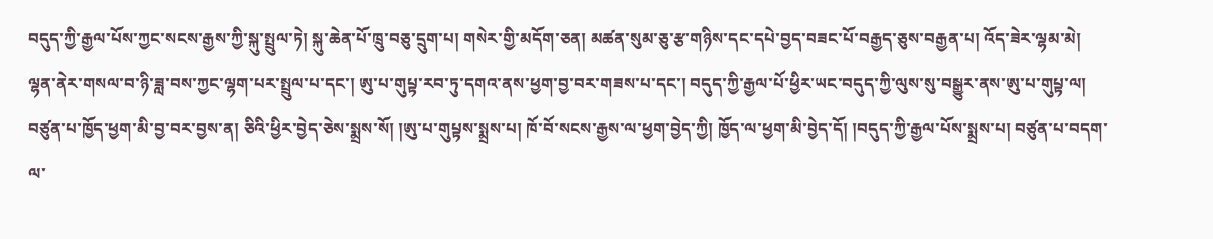བདུད་ཀྱི་རྒྱལ་པོས་ཀྱང་སངས་རྒྱས་ཀྱི་སྐུ་སྤྲུལ་ཏེ། སྐུ་ཆེན་པོ་ཁྲུ་བཅུ་དྲུག་པ། གསེར་གྱི་མདོག་ཅན། མཚན་སུམ་ཅུ་རྩ་གཉིས་དང་དཔེ་བྱད་བཟང་པོ་བརྒྱད་ཅུས་བརྒྱན་པ། འོད་ཟེར་ལྷམ་མེ། ལྷན་ནེར་གསལ་བ་ཉི་ཟླ་བས་ཀྱང་ལྷག་པར་སྤྲུལ་པ་དང་། ཨུ་པ་གུཔྟ་རབ་ཏུ་དགའ་ནས་ཕྱག་བྱ་བར་གཟས་པ་དང་། བདུད་ཀྱི་རྒྱལ་པོ་ཕྱིར་ཡང་བདུད་ཀྱི་ལུས་སུ་བསྒྱུར་ནས་ཨུ་པ་གུཔྟ་ལ། བཙུན་པ་ཁྱོད་ཕྱག་མི་བྱ་བར་བྱས་ན། ཅིའི་ཕྱིར་བྱེད་ཅེས་སྨྲས་སོ། །ཨུ་པ་གུཔྟས་སྨྲས་པ། ཁོ་བོ་སངས་རྒྱས་ལ་ཕྱག་བྱེད་ཀྱི། ཁྱོད་ལ་ཕྱག་མི་བྱེད་དོ། །བདུད་ཀྱི་རྒྱལ་པོས་སྨྲས་པ། བཙུན་པ་བདག་ལ་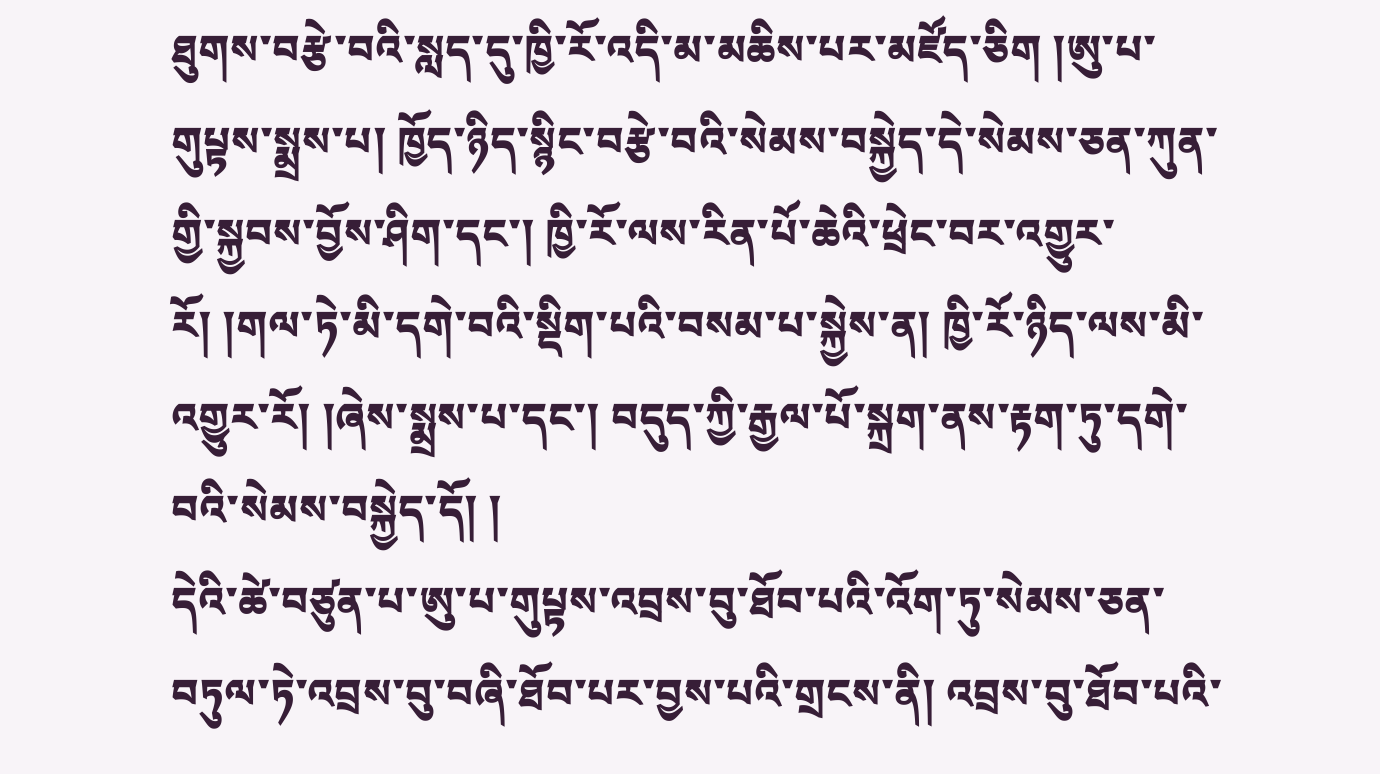ཐུགས་བརྩེ་བའི་སླད་དུ་ཁྱི་རོ་འདི་མ་མཆིས་པར་མཛོད་ཅིག །ཨུ་པ་གུཔྟས་སྨྲས་པ། ཁྱོད་ཉིད་སྙིང་བརྩེ་བའི་སེམས་བསྐྱེད་དེ་སེམས་ཅན་ཀུན་གྱི་སྐྱབས་བྱོས་ཤིག་དང་། ཁྱི་རོ་ལས་རིན་པོ་ཆེའི་ཕྲེང་བར་འགྱུར་རོ། །གལ་ཏེ་མི་དགེ་བའི་སྡིག་པའི་བསམ་པ་སྐྱེས་ན། ཁྱི་རོ་ཉིད་ལས་མི་འགྱུར་རོ། །ཞེས་སྨྲས་པ་དང་། བདུད་ཀྱི་རྒྱལ་པོ་སྐྲག་ནས་རྟག་ཏུ་དགེ་བའི་སེམས་བསྐྱེད་དོ། །
དེའི་ཚེ་བཙུན་པ་ཨུ་པ་གུཔྟས་འབྲས་བུ་ཐོབ་པའི་འོག་ཏུ་སེམས་ཅན་བཏུལ་ཏེ་འབྲས་བུ་བཞི་ཐོབ་པར་བྱས་པའི་གྲངས་ནི། འབྲས་བུ་ཐོབ་པའི་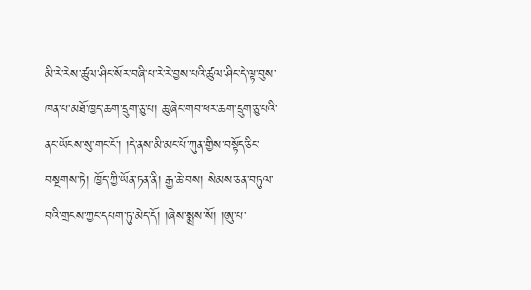མི་རེ་རེས་ཚུལ་ཤིང་སོར་བཞི་པ་རེ་རེ་བྱས་པའི་ཚུལ་ཤིང་དེ་ལྟ་བུས་ཁན་པ་མཐོ་ཁྱད་ཆག་དྲུག་ཅུ་པ། ཆུ་ཞེང་གབ་ཕར་ཆག་དྲུག་ཅུ་པའི་ནང་ཡོངས་སུ་གང་ངོ་། །དེ་ནས་མི་མང་པོ་ཀུན་གྱིས་བསྟོད་ཅིང་བསྔགས་ཏེ། ཁྱོད་ཀྱི་ཡོན་ཏན་ནི། རྒྱ་ཆེ་བས། སེམས་ཅན་བཏུལ་བའི་གྲངས་ཀྱང་དཔག་ཏུ་མེད་དོ། །ཞེས་སྨྲས་སོ། །ཨུ་པ་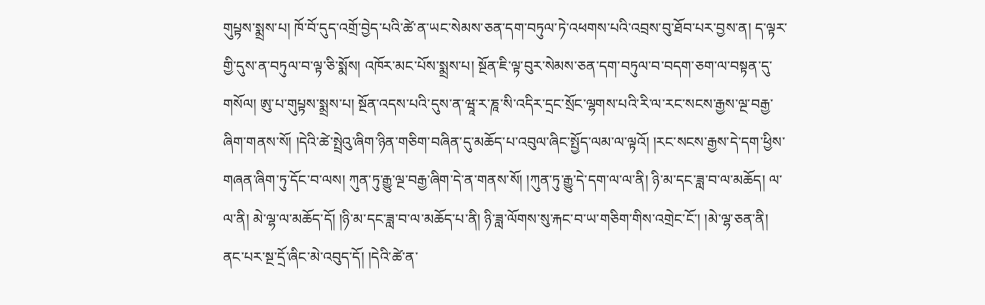གུཔྟས་སྨྲས་པ། ཁོ་བོ་དུད་འགྲོ་བྱེད་པའི་ཚེ་ན་ཡང་སེམས་ཅན་དག་བཏུལ་ཏེ་འཕགས་པའི་འབྲས་བུ་ཐོབ་པར་བྱས་ན། ད་ལྟར་གྱི་དུས་ན་བཏུལ་བ་ལྟ་ཅི་སྨོས། འཁོར་མང་པོས་སྨྲས་པ། སྔོན་ཇི་ལྟ་བུར་སེམས་ཅན་དག་བཏུལ་བ་བདག་ཅག་ལ་བསྟན་དུ་གསོལ། ཨུ་པ་གུཔྟས་སྨྲས་པ། སྔོན་འདས་པའི་དུས་ན་ཝཱ་ར་ཎཱ་སི་འདིར་དྲང་སྲོང་ལྷགས་པའི་རི་ལ་རང་སངས་རྒྱས་ལྔ་བརྒྱ་ཞིག་གནས་སོ། །དེའི་ཚེ་སྤྲེའུ་ཞིག་ཉིན་གཅིག་བཞིན་དུ་མཆོད་པ་འབུལ་ཞིང་སྤྱོད་ལམ་ལ་ལྟའོ། །རང་སངས་རྒྱས་དེ་དག་ཕྱིས་གཞན་ཞིག་ཏུ་དོང་བ་ལས། ཀུན་ཏུ་རྒྱུ་ལྔ་བརྒྱ་ཞིག་དེ་ན་གནས་སོ། །ཀུན་ཏུ་རྒྱུ་དེ་དག་ལ་ལ་ནི། ཉི་མ་དང་ཟླ་བ་ལ་མཆོད། ལ་ལ་ནི། མེ་ལྷ་ལ་མཆོད་དོ། །ཉི་མ་དང་ཟླ་བ་ལ་མཆོད་པ་ནི། ཉི་ཟླ་ལོགས་སུ་རྐང་བ་ཡ་གཅིག་གིས་འགྲེང་ངོ་། །མེ་ལྷ་ཅན་ནི། ནང་པར་སྔ་དྲོ་ཞིང་མེ་འབུད་དོ། །དེའི་ཚེ་ན་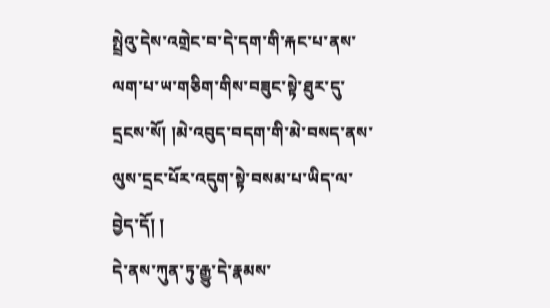སྤྲེའུ་དེས་འགྲེང་བ་དེ་དག་གི་རྐང་པ་ནས་ལག་པ་ཡ་གཅིག་གིས་བཟུང་སྟེ་ཐུར་དུ་དྲངས་སོ། །མེ་འབུད་བདག་གི་མེ་བསད་ནས་ལུས་དྲང་པོར་འདུག་སྟེ་བསམ་པ་ཡིད་ལ་བྱེད་དོ། །
དེ་ནས་ཀུན་ཏུ་རྒྱུ་དེ་རྣམས་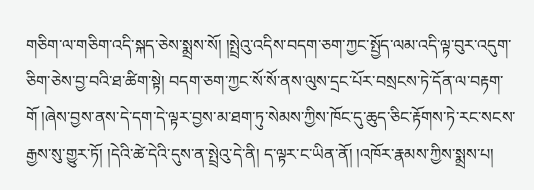གཅིག་ལ་གཅིག་འདི་སྐད་ཅེས་སྨྲས་སོ། །སྤྲེའུ་འདིས་བདག་ཅག་ཀྱང་སྤྱོད་ལམ་འདི་ལྟ་བུར་འདུག་ཅིག་ཅེས་བྱ་བའི་ཐ་ཚིག་སྟེ། བདག་ཅག་ཀྱང་སོ་སོ་ནས་ལུས་དྲང་པོར་བསྲངས་ཏེ་དོན་ལ་བརྟག་གོ །ཞེས་བྱས་ནས་དེ་དག་དེ་ལྟར་བྱས་མ་ཐག་ཏུ་སེམས་ཀྱིས་ཁོང་དུ་ཆུད་ཅིང་རྟོགས་ཏེ་རང་སངས་རྒྱས་སུ་གྱུར་ཏོ། །དེའི་ཚེ་དེའི་དུས་ན་སྤྲེའུ་དེ་ནི། ད་ལྟར་ང་ཡིན་ནོ། །འཁོར་རྣམས་ཀྱིས་སྨྲས་པ།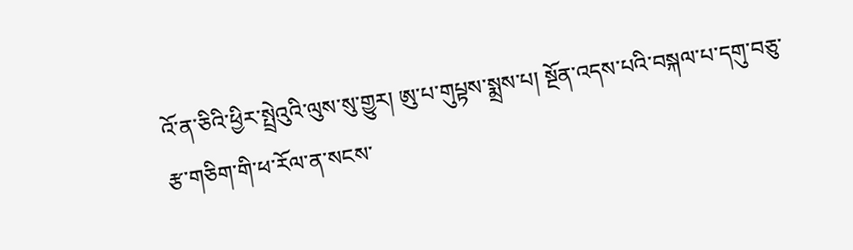འོ་ན་ཅིའི་ཕྱིར་སྤྲེའུའི་ལུས་སུ་གྱུར། ཨུ་པ་གུཔྟས་སྨྲས་པ། སྔོན་འདས་པའི་བསྐལ་པ་དགུ་བཅུ་རྩ་གཅིག་གི་ཕ་རོལ་ན་སངས་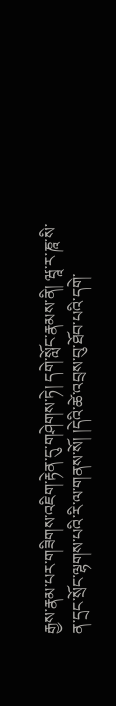རྒྱས་རྣམ་པར་གཟིགས་འཇིག་རྟེན་དུ་གཤེགས་ཏེ། དགེ་སློང་རྣམས་ནི། ཝཱ་ར་ཎཱ་སི་ན་དྲང་སྲོང་ལྷགས་པའི་རི་ལ་གནས་སོ། །དེའི་ཚེ་འབྲས་བུ་ཐོབ་པའི་དགེ་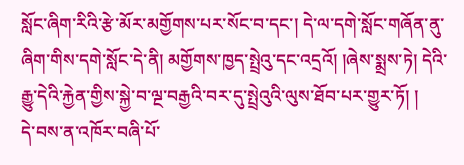སློང་ཞིག་རིའི་རྩེ་མོར་མགྱོགས་པར་སོང་བ་དང་། དེ་ལ་དགེ་སློང་གཞོན་ནུ་ཞིག་གིས་དགེ་སློང་དེ་ནི། མགྱོགས་ཁྱད་སྤྲེའུ་དང་འདྲའོ། །ཞེས་སྨྲས་ཏེ། དེའི་རྒྱུ་དེའི་རྐྱེན་གྱིས་སྐྱེ་བ་ལྔ་བརྒྱའི་བར་དུ་སྤྲེའུའི་ལུས་ཐོབ་པར་གྱུར་ཏོ། །
དེ་བས་ན་འཁོར་བཞི་པོ་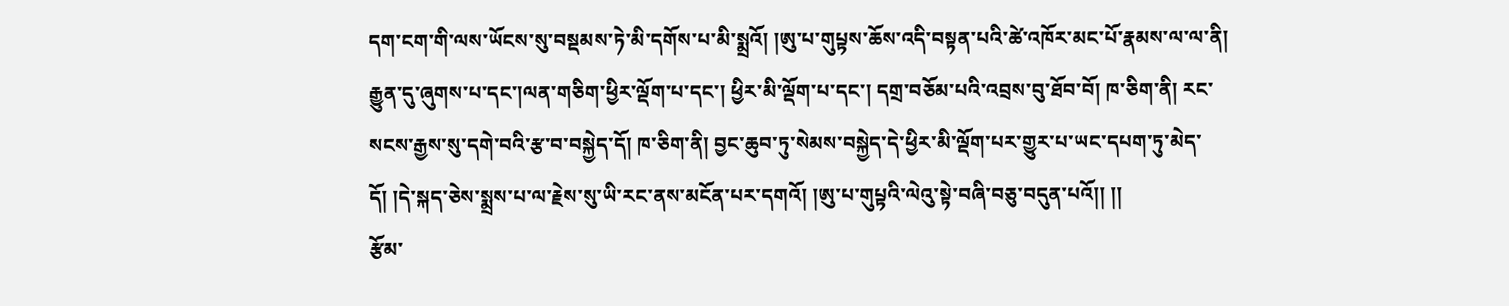དག་ངག་གི་ལས་ཡོངས་སུ་བསྡམས་ཏེ་མི་དགོས་པ་མི་སྨྲའོ། །ཨུ་པ་གུཔྟས་ཆོས་འདི་བསྟན་པའི་ཚེ་འཁོར་མང་པོ་རྣམས་ལ་ལ་ནི། རྒྱུན་དུ་ཞུགས་པ་དང་།ལན་གཅིག་ཕྱིར་ལྡོག་པ་དང་། ཕྱིར་མི་ལྡོག་པ་དང་། དགྲ་བཅོམ་པའི་འབྲས་བུ་ཐོབ་བོ། ཁ་ཅིག་ནི། རང་སངས་རྒྱས་སུ་དགེ་བའི་རྩ་བ་བསྐྱེད་དོ། ཁ་ཅིག་ནི། བྱང་ཆུབ་ཏུ་སེམས་བསྐྱེད་དེ་ཕྱིར་མི་ལྡོག་པར་གྱུར་པ་ཡང་དཔག་ཏུ་མེད་དོ། །དེ་སྐད་ཅེས་སྨྲས་པ་ལ་རྗེས་སུ་ཡི་རང་ནས་མངོན་པར་དགའོ། །ཨུ་པ་གུཔྟའི་ལེའུ་སྟེ་བཞི་བཅུ་བདུན་པའོ།། །།
རྩོམ་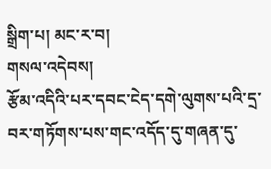སྒྲིག་པ། མང་ར་བ།
གསལ་འདེབས།
རྩོམ་འདིའི་པར་དབང་ངེད་དགེ་ལུགས་པའི་དྲ་བར་གཏོགས་པས་གང་འདོད་དུ་གཞན་དུ་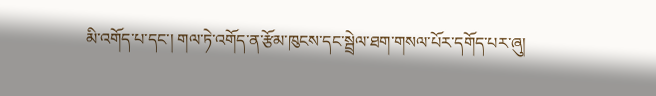མི་འགོད་པ་དང་། གལ་ཏེ་འགོད་ན་རྩོམ་ཁུངས་དང་སྦྲེལ་ཐག་གསལ་པོར་དགོད་པར་ཞུ།